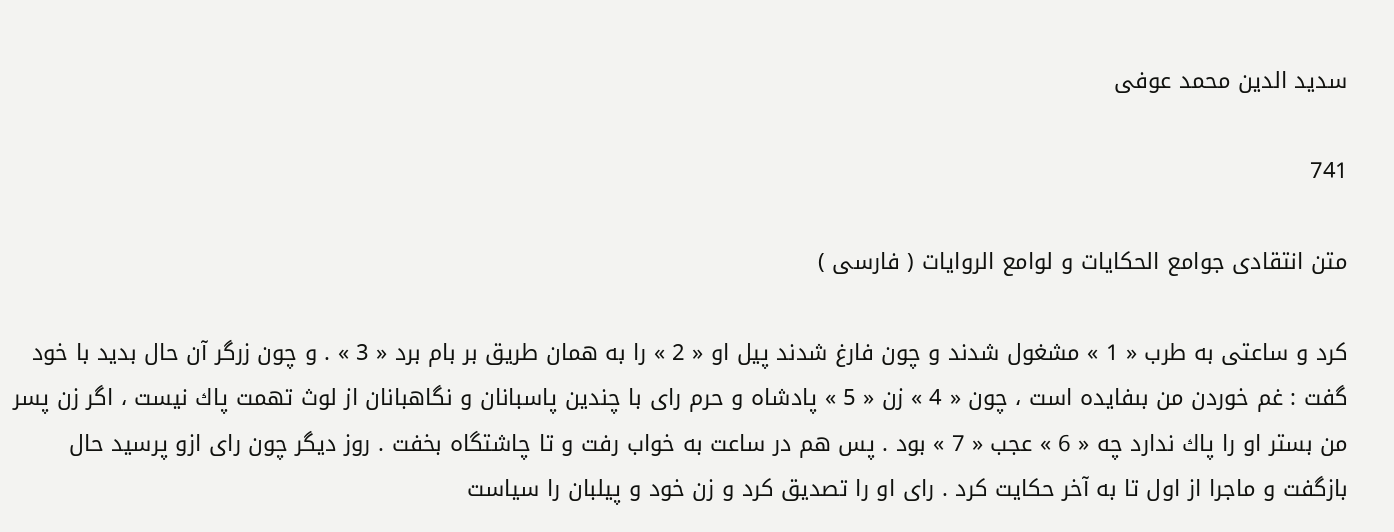سديد الدين محمد عوفى

741

متن انتقادى جوامع الحكايات و لوامع الروايات ( فارسى )

كرد و ساعتى به طرب « 1 » مشغول شدند و چون فارغ شدند پيل او « 2 » را به همان طريق بر بام برد « 3 » . و چون زرگر آن حال بديد با خود گفت : غم خوردن من بىفايده است ، چون « 4 » زن « 5 » پادشاه و حرم راى با چندين پاسبانان و نگاهبانان از لوث تهمت پاك نيست ، اگر زن پسر من بستر او را پاك ندارد چه « 6 » عجب « 7 » بود . پس هم در ساعت به خواب رفت و تا چاشتگاه بخفت . روز ديگر چون راى ازو پرسيد حال بازگفت و ماجرا از اول تا به آخر حكايت كرد . راى او را تصديق كرد و زن خود و پيلبان را سياست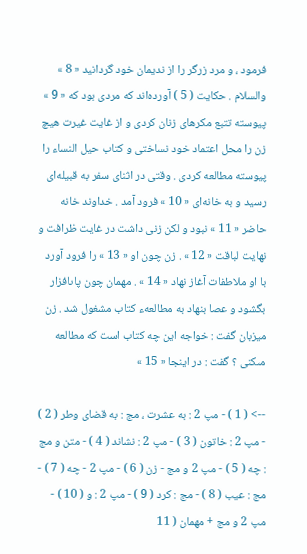فرمود ، و مرد زرگر را از نديمان خود گردانيد « 8 » والسلام . حكايت ( 5 ) آورده‌اند كه مردى بود كه « 9 » پيوسته تتبع مكرهاى زنان كردى و از غايت غيرت هيچ زن را محل اعتماد خود نساختى و كتاب حيل النساء را پيوسته مطالعه كردى . وقتى در اثناى سفر به قبيله‌اى رسيد و به خانه‌اى « 10 » فرود آمد . خداوند خانه حاضر « 11 » نبود و لكن زنى داشت در غايت ظرافت و نهايت لباقت « 12 » . زن چون او « 13 » را فرود آورد با او ملاطفات آغاز نهاد « 14 » . مهمان چون پاىافزار بگشود و عصا بنهاد به مطالعهء كتاب مشغول شد . زن ميزبان گفت : خواجه اين چه كتاب است كه مطالعه مىكنى ؟ گفت : در اينجا « 15 »

--> ( 1 ) - مپ 2 : به عشرت ، مج : به قضاى وطر ( 2 ) - مپ 2 : خاتون ( 3 ) - مپ 2 : نشاند ( 4 ) - متن و مج : چه ( 5 ) - مپ 2 و مج - زن ( 6 ) - مپ 2 - چه ( 7 ) - مج : عيب ( 8 ) - مج : كرد ( 9 ) - مپ 2 : و ( 10 ) - مپ 2 و مج + مهمان ( 11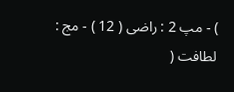) - مپ 2 : راضى ( 12 ) - مج : لطافت (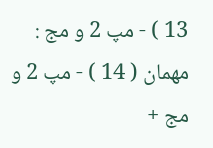13 ) - مپ 2 و مج : مهمان ( 14 ) - مپ 2 و مج +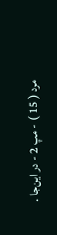مرد ( 15 ) - مپ 2 - در اين‌جا .